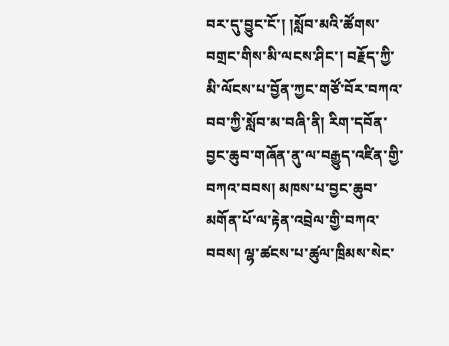བར་དུ་བྱུང་ངོ་། །སློབ་མའི་ཚོགས་བགྲང་གིས་མི་ལངས་ཤིང་། བརྗོད་ཀྱི་མི་ལོངས་པ་བྱོན་ཀྱང་གཙོ་བོར་བཀའ་བབ་ཀྱི་སློབ་མ་བཞི་ནི། རིག་དབོན་བྱང་ཆུབ་གཞོན་ནུ་ལ་བརྒྱུད་འཛིན་གྱི་བཀའ་བབས། མཁས་པ་བྱང་ཆུབ་མགོན་པོ་ལ་རྟེན་འབྲེལ་གྱི་བཀའ་བབས། ལྷ་ཚངས་པ་ཚུལ་ཁྲིམས་སེང་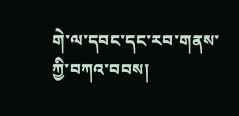གེ་ལ་དབང་དང་རབ་གནས་ཀྱི་བཀའ་བབས།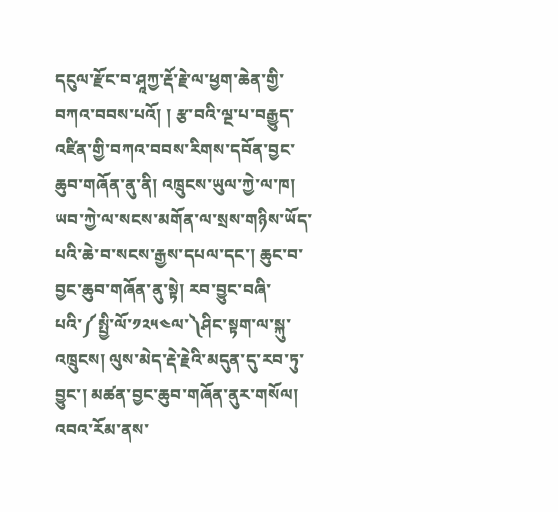དངུལ་རྫོང་བ་ཤཱཀྱ་རྡོ་རྗེ་ལ་ཕྱག་ཆེན་གྱི་བཀའ་བབས་པའོ། ། རྩ་བའི་ལྔ་པ་བརྒྱུད་འཛིན་གྱི་བཀའ་བབས་རིགས་དབོན་བྱང་ཆུབ་གཞོན་ནུ་ནི། འཁྲུངས་ཡུལ་ཀྱེ་ལ་ཁ། ཡབ་ཀྱེ་ལ་སངས་མགོན་ལ་སྲས་གཉིས་ཡོད་པའི་ཆེ་བ་སངས་རྒྱས་དཔལ་དང་། ཆུང་བ་བྱང་ཆུབ་གཞོན་ནུ་སྟེ། རབ་བྱུང་བཞི་པའི་༼སྤྱི་ལོ་༡༢༥༤ལ་༽ཤིང་སྟག་ལ་སྐུ་འཁྲུངས། ལུས་མེད་རྡེ་རྗེའི་མདུན་དུ་རབ་ཏུ་བྱུང་། མཚན་བྱང་ཆུབ་གཞོན་ནུར་གསོལ། འབའ་རོམ་ནས་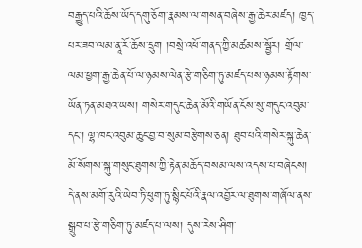བརྒྱུད་པའི་ཆོས་ཡོད་དགུ་ཅོག་རྣམས་ལ་གསན་བཞེས་རྒྱ་ཆེར་མཛད། ཁྱད་པར་ཟབ་ལམ་ནཱ་རོ་ཆོས་དྲུག །བསྲེ་འཕོ་གནད་ཀྱི་མཚམས་སྦྱོར། གྲོལ་ལམ་ཕྱག་རྒྱ་ཆེན་པོ་ལ་ཉམས་ལེན་རྩེ་གཅིག་ཏུ་མཛད་པས་ཉམས་རྟོགས་ཡོན་ཏན་མཐའ་ཡས། གསེར་གདུང་ཆེན་མོའི་གཡོན་ངོས་སུ་གདུང་འབུམ་དང་། ལྷ་ཁང་འབུམ་ཆུང་བྱ་བ་སུམ་བརྩེགས་ཅན། ཐུབ་པའི་གསེར་སྐུ་ཆེན་མོ་སོགས་སྐུ་གསུང་ཐུགས་ཀྱི་རྟེན་མཆོད་བསམ་ལས་འདས་པ་བཞེངས། དེ་ནས་མགོ་རུའི་ཡེབ་ཏི་ཕུག་ཏུ་སྙིང་པོའི་རྣལ་འབྱོར་ལ་ཐུགས་གཞོལ་ནས་སྒྲུབ་པ་རྩེ་གཅིག་ཏུ་མཛད་པ་ལས། དུས་རེས་ཤིག་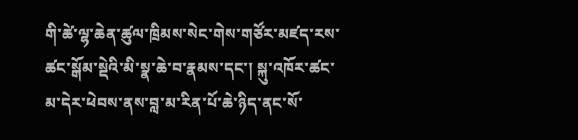གི་ཚེ་ལྷ་ཆེན་ཚུལ་ཁྲིམས་སེང་གེས་གཙོར་མཛད་རས་ཚང་སྒོམ་སྡེའི་མི་སྣ་ཆེ་བ་རྣམས་དང་། སྐུ་འཁོར་ཚང་མ་དེར་ཕེབས་ནས་བླ་མ་རིན་པོ་ཆེ་ཉིད་ནང་སོ་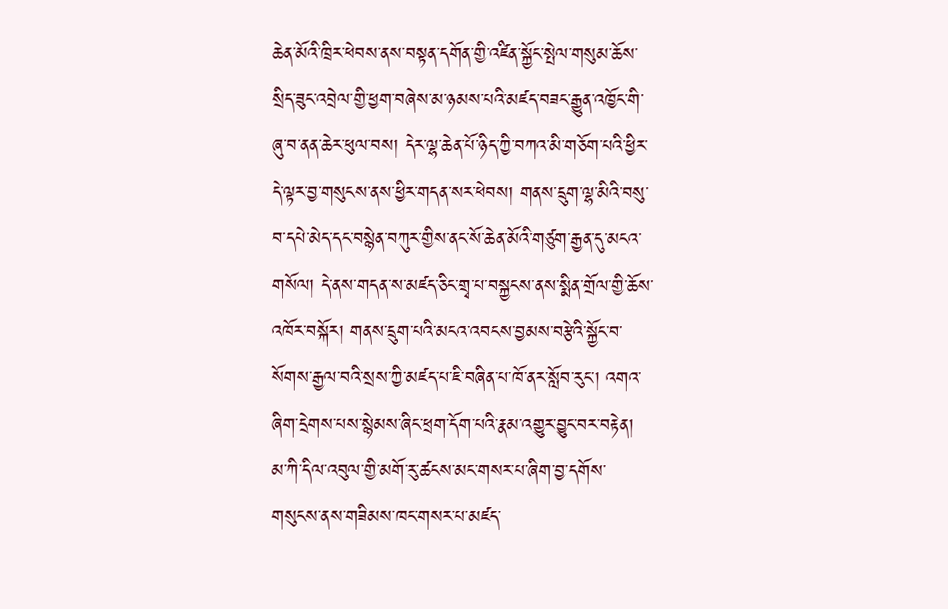ཆེན་མོའི་ཁྲིར་ཕེབས་ནས་བསྟན་དགོན་གྱི་འཛིན་སྐྱོང་སྤེལ་གསུམ་ཆོས་སྲིད་ཟུང་འབྲེལ་གྱི་ཕྱག་བཞེས་མ་ཉམས་པའི་མཛད་བཟང་རྒྱུན་འཁྱོང་གི་ཞུ་བ་ནན་ཆེར་ཕུལ་བས། དེར་ལྷ་ཆེན་པོ་ཉིད་ཀྱི་བཀའ་མི་གཅོག་པའི་ཕྱིར་དེ་ལྟར་བྱ་གསུངས་ནས་ཕྱིར་གདན་སར་ཕེབས། གནས་དྲུག་ལྷ་མིའི་བསུ་བ་དཔེ་མེད་དང་བསྙེན་བཀུར་གྱིས་ནང་སོ་ཆེན་མོའི་གཙུག་རྒྱན་དུ་མངའ་གསོལ། དེ་ནས་གདན་ས་མཛད་ཅིང་གྲྭ་པ་བསྐྱངས་ནས་སྨིན་གྲོལ་གྱི་ཆོས་འཁོར་བསྐོར། གནས་དྲུག་པའི་མངའ་འབངས་བྱམས་བརྩེའི་སྐྱོང་བ་སོགས་རྒྱལ་བའི་སྲས་ཀྱི་མཛད་པ་ཇི་བཞིན་པ་ཁོ་ནར་སློབ་རུང་། འགའ་ཞིག་དྲེགས་པས་སྙེམས་ཞིང་ཕྲག་དོག་པའི་རྣམ་འགྱུར་བྱུང་བར་བརྟེན། མ་ཀི་དིལ་འབུལ་གྱི་མགོ་རུ་ཚངས་མང་གསར་པ་ཞིག་བྱ་དགོས་གསུངས་ནས་གཟིམས་ཁང་གསར་པ་མཛད་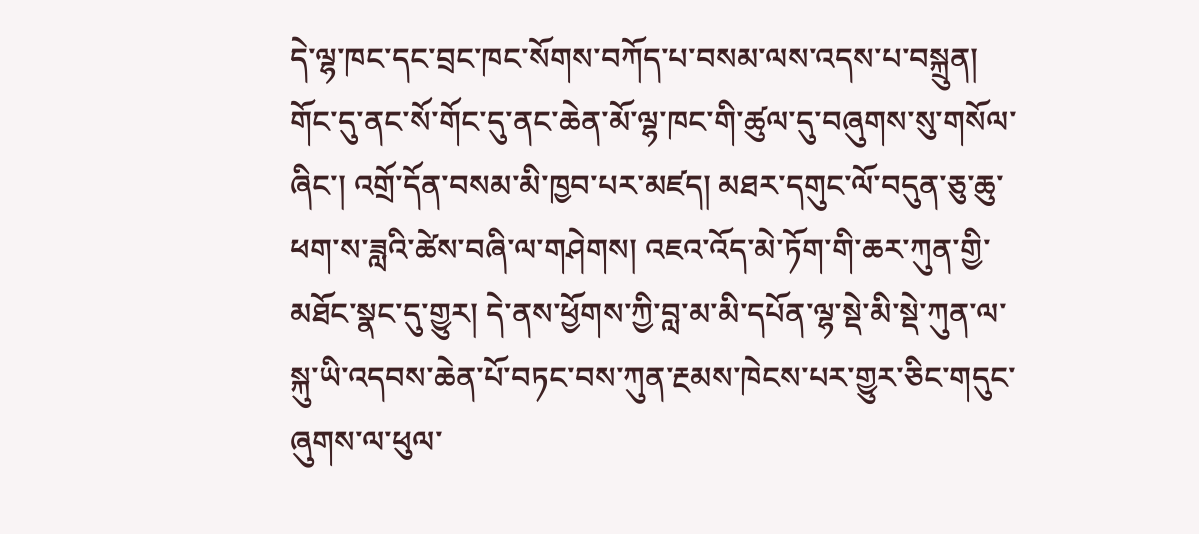དེ་ལྷ་ཁང་དང་བྲང་ཁང་སོགས་བཀོད་པ་བསམ་ལས་འདས་པ་བསྐྲུན། གོང་དུ་ནང་སོ་གོང་དུ་ནང་ཆེན་མོ་ལྷ་ཁང་གི་ཚུལ་དུ་བཞུགས་སུ་གསོལ་ཞིང་། འགྲོ་དོན་བསམ་མི་ཁྱབ་པར་མཛད། མཐར་དགུང་ལོ་བདུན་ཅུ་ཆུ་ཕག་ས་ཟླའི་ཚེས་བཞི་ལ་གཤེགས། འཇའ་འོད་མེ་ཏོག་གི་ཆར་ཀུན་གྱི་མཐོང་སྣང་དུ་གྱུར། དེ་ནས་ཕྱོགས་ཀྱི་བླ་མ་མི་དཔོན་ལྷ་སྡེ་མི་སྡེ་ཀུན་ལ་སྐུ་ཡི་འདབས་ཆེན་པོ་བཏང་བས་ཀུན་རྔམས་ཁེངས་པར་གྱུར་ཅིང་གདུང་ཞུགས་ལ་ཕུལ་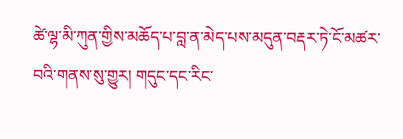ཚེ་ལྷ་མི་ཀུན་གྱིས་མཆོད་པ་བླ་ན་མེད་པས་མདུན་བརྡར་ཏེ་ངོ་མཚར་བའི་གནས་སུ་གྱུར། གདུང་དང་རིང་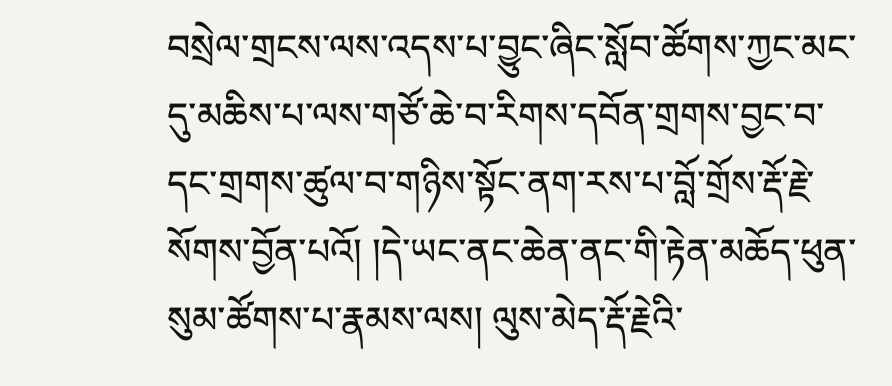བསྲེལ་གྲངས་ལས་འདས་པ་བྱུང་ཞིང་སློབ་ཚོགས་ཀྱང་མང་དུ་མཆིས་པ་ལས་གཙོ་ཆེ་བ་རིགས་དབོན་གྲགས་བྱང་བ་དང་གྲགས་ཚུལ་བ་གཉིས་སྟོང་ནག་རས་པ་བློ་གྲོས་རྡོ་རྗེ་སོགས་བྱོན་པའོ། །དེ་ཡང་ནང་ཆེན་ནང་གི་རྟེན་མཆོད་ཕུན་སུམ་ཚོགས་པ་རྣམས་ལས། ལུས་མེད་རྡོ་རྗེའི་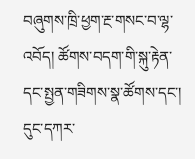བཞུགས་ཁྲི་ཕྱག་རྔ་གསང་བ་ལྷ་འབོད། ཚོགས་བདག་གི་སྐུ་རྟེན་དང་སྤྱན་གཟིགས་སྣ་ཚོགས་དང་། དུང་དཀར་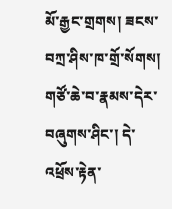མོ་རྒྱང་གྲགས། ཟངས་བཀྲ་ཤིས་ཁ་གྲོ་སོགས། གཙོ་ཆེ་བ་རྣམས་དེར་བཞུགས་ཤིང་། དེ་འཕྲོས་རྟེན་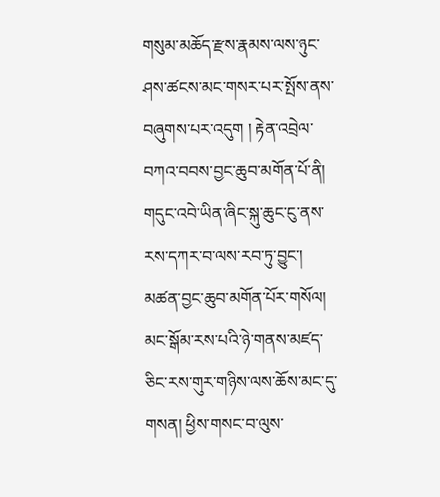གསུམ་མཆོད་རྫས་རྣམས་ལས་ཉུང་ཤས་ཚངས་མང་གསར་པར་སྤོས་ནས་བཞུགས་པར་འདུག ། རྟེན་འབྲེལ་བཀའ་བབས་བྱང་ཆུབ་མགོན་པོ་ནི། གདུང་འབེ་ཡིན་ཞིང་སྐུ་ཆུང་ངུ་ནས་རས་དཀར་བ་ལས་རབ་ཏུ་བྱུང་། མཚན་བྱང་ཆུབ་མགོན་པོར་གསོལ། མང་སྒོམ་རས་པའི་ཉེ་གནས་མཛད་ཅིང་རས་གུར་གཉིས་ལས་ཆོས་མང་དུ་གསན། ཕྱིས་གསང་བ་ལུས་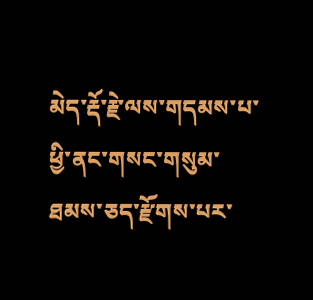མེད་རྡོ་རྗེ་ལས་གདམས་པ་ཕྱི་ནང་གསང་གསུམ་ཐམས་ཅད་རྫོགས་པར་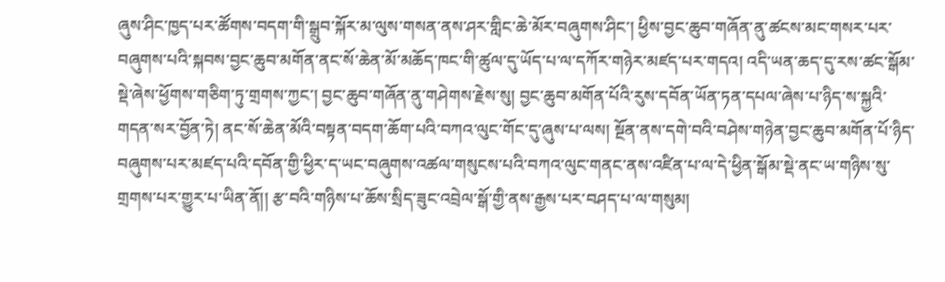ཞུས་ཤིང་ཁྱད་པར་ཚོགས་བདག་གི་སྒྲུབ་སྐོར་མ་ལུས་གསན་ནས་ཤར་གླིང་ཆེ་མོར་བཞུགས་ཤིང་། ཕྱིས་བྱང་ཆུབ་གཞོན་ནུ་ཚངས་མང་གསར་པར་བཞུགས་པའི་སྐབས་བྱང་ཆུབ་མགོན་ནང་སོ་ཆེན་མོ་མཆོད་ཁང་གི་ཚུལ་དུ་ཡོད་པ་ལ་དཀོར་གཉེར་མཛད་པར་གདའ། འདི་ཡན་ཆད་དུ་རས་ཚང་སྒོམ་སྡེ་ཞེས་ཕྱོགས་གཅིག་ཏུ་གྲགས་ཀྱང་། བྱང་ཆུབ་གཞོན་ནུ་གཤེགས་རྗེས་སུ། བྱང་ཆུབ་མགོན་པོའི་རུས་དབོན་ཡོན་ཏན་དཔལ་ཞེས་པ་ཉིད་ས་སྐྱའི་གདན་སར་བྱོན་ཏེ། ནང་སོ་ཆེན་མོའི་བསྟན་བདག་ཆོག་པའི་བཀའ་ལུང་གོང་དུ་ཞུས་པ་ལས། སྔོན་ནས་དགེ་བའི་བཤེས་གཉེན་བྱང་ཆུབ་མགོན་པོ་ཉིད་བཞུགས་པར་མཛད་པའི་དབོན་གྱི་ཕྱིར་ད་ཡང་བཞུགས་འཚལ་གསུངས་པའི་བཀའ་ལུང་གནང་ནས་འཛིན་པ་ལ་དེ་ཕྱིན་སྒོམ་སྡེ་ནང་ཡ་གཉིས་སུ་གྲགས་པར་གྱུར་པ་ཡིན་ནོ།། རྩ་བའི་གཉིས་པ་ཆོས་སྲིད་ཟུང་འབྲེལ་སྒོ་གྱི་ནས་རྒྱས་པར་བཤད་པ་ལ་གསུམ།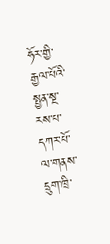ཧོར་གྱི་རྒྱལ་པོའི་སྤྱན་སྔ་རས་པ་དཀར་པོ་ལ་གནས་དྲུག་ཁྲི་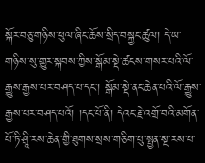སྐོར་བཅུ་གཉིས་ཕུལ་ཞིང་ཆོས་སྲིད་བསྐྱང་ཚུལ། དེ་ཡ་གཉིས་སུ་གྱུར་སྐབས་ཀྱིས་སྒོམ་སྡེ་ཚངས་གསར་པའི་ལོ་རྒྱུས་རྒྱས་པར་བཤད་པ་དང་། སྒོམ་སྡེ་ནང་ཆེན་པའི་ལོ་རྒྱུས་རྒྱས་པར་བཤད་པའོ། །དང་པོ་ནི། དེའང་རྗེ་འགྲོ་བའི་མགོན་པོ་ཏི་ཤྲཱི་རས་ཆེན་གྱི་ཐུགས་སྲས་གཅིག་པུ་སྤྱན་སྔ་རས་པ་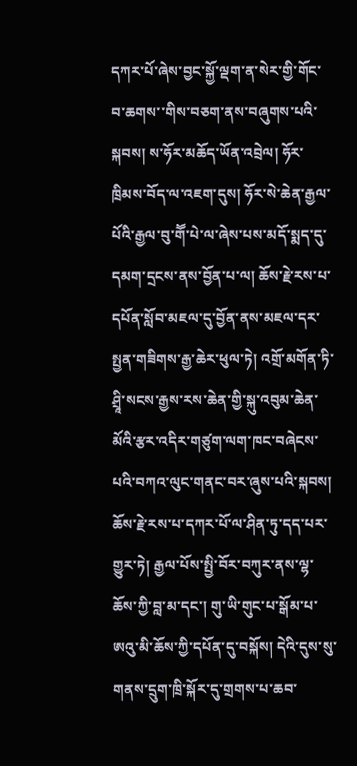དཀར་པོ་ཞེས་བྱང་སྐྱོ་ལྡག་ན་སེར་གྱི་གོང་བ་ཆགས་་གིས་བཅག་ནས་བཞུགས་པའི་སྐབས། ས་ཧོར་མཆོད་ཡོན་འབྲེལ། ཧོར་ཁྲིམས་བོད་ལ་འཇག་དུས། ཧོར་སེ་ཆེན་རྒྱལ་པོའི་རྒྱལ་བུ་གཽ་པེ་ལ་ཞེས་པས་མདོ་སྨད་དུ་དམག་དྲངས་ནས་བྱོན་པ་ལ། ཆོས་རྗེ་རས་པ་དཔོན་སློབ་མཇལ་དུ་བྱོན་ནས་མཇལ་དར་སྤྱན་གཟིགས་རྒྱ་ཆེར་ཕུལ་ཏེ། འགྲོ་མགོན་ཏི་ཤྲཱི་སངས་རྒྱས་རས་ཆེན་གྱི་སྐུ་འབུམ་ཆེན་མོའི་རྩར་འདིར་གཙུག་ལག་ཁང་བཞེངས་པའི་བཀའ་ལུང་གནང་བར་ཞུས་པའི་སྐབས། ཆོས་རྗེ་རས་པ་དཀར་པོ་ལ་ཤིན་ཏུ་དད་པར་གྱུར་ཏེ། རྒྱལ་པོས་སྤྱི་བོར་བཀུར་ནས་ལྷ་ཆོས་ཀྱི་བླ་མ་དང་། གུ་ཡི་གུང་པ་སྒོམ་པ་ཨའུ་མི་ཆོས་ཀྱི་དཔོན་དུ་བསྐོས། དེའི་དུས་སུ་གནས་དྲུག་ཁྲི་སྐོར་དུ་གྲགས་པ་ཆབ་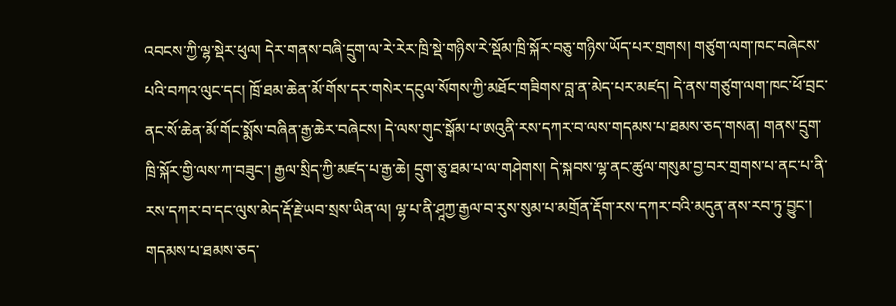འབངས་ཀྱི་ལྷ་སྡེར་ཕུལ། དེར་གནས་བཞི་དྲུག་ལ་རེ་རེར་ཁྲི་སྡེ་གཉིས་རེ་སྡོམ་ཁྲི་སྐོར་བཅུ་གཉིས་ཡོད་པར་གྲགས། གཙུག་ལག་ཁང་བཞེངས་པའི་བཀའ་ལུང་དང། ཁྲོ་ཐམ་ཆེན་མོ་གོས་དར་གསེར་དངུལ་སོགས་ཀྱི་མཐོང་གཟིགས་བླ་ན་མེད་པར་མཛད། དེ་ནས་གཙུག་ལག་ཁང་ཕོ་བྲང་ནང་སོ་ཆེན་མོ་གོང་སྨོས་བཞིན་རྒྱ་ཆེར་བཞེངས། དེ་ལས་གུང་སྒོམ་པ་ཨའུནི་རས་དཀར་བ་ལས་གདམས་པ་ཐམས་ཅད་གསན། གནས་དྲུག་ཁྲི་སྐོར་གྱི་ལས་ཀ་བཟུང་། རྒྱལ་སྲིད་ཀྱི་མཛད་པ་རྒྱ་ཆེ། དྲུག་ཅུ་ཐམ་པ་ལ་གཤེགས། དེ་སྐབས་ལྷ་ནང་ཚུལ་གསུམ་བྱ་བར་གྲགས་པ་ནང་པ་ནི་རས་དཀར་བ་དང་ལུས་མེད་རྡོ་རྗེ་ཡབ་སྲས་ཡིན་ལ། ལྷ་པ་ནི་ཤཱཀྱ་རྒྱལ་བ་རུས་སུམ་པ་མགྲོན་རྡོག་རས་དཀར་བའི་མདུན་ནས་རབ་ཏུ་བྱུང་། གདམས་པ་ཐམས་ཅད་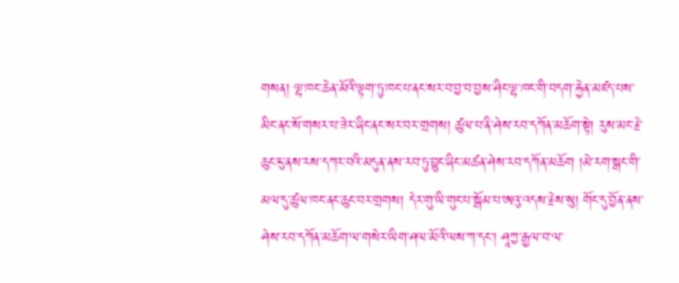གསན། ལྷ་ཁང་ཆེན་མོའི་ལྟག་ཏུ་ཁང་པ་ནང་སར་བ་བྱ་བ་བྱས་ཤིང་ལྷ་ཁང་གི་བདག་རྐྱེན་མཛད་པས་མིང་ནང་སོ་གསར་པ་ཟེར་ཞིང་ནང་སར་བར་གྲགས། ཚུལ་པ་ནི་ཤེས་རབ་དཀོན་མཆོག་སྟེ། རུས་མང་རྗེ་ཆུང་ངུ་ནས་རས་དཀར་བའི་མདུན་ནས་རབ་ཏུ་བྱུང་ཞིང་མཚན་ཤེས་རབ་དཀོན་མཆོག །མེ་རག་སྒང་གི་མལ་དུ་ཚུལ་ཁང་ནང་ཆུང་བར་གྲགས། དེར་གུ་ཡི་གུང་པ་སྒོམ་པ་ཨའུ་འདས་རྗེས་སུ། གོང་དུ་བྱོན་ནས་ཤེས་རབ་དཀོན་མཆོག་ལ་གསེར་ཡིག་ཤལ་མོའི་ལས་ཀ་དང་། ཤཱཀྱ་རྒྱལ་བ་ལ་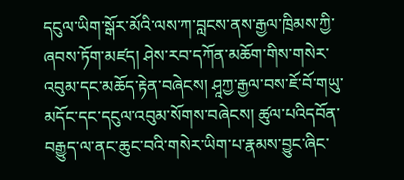དངུལ་ཡིག་སྒོར་མོའི་ལས་ཀ་བླངས་ནས་རྒྱལ་ཁྲིམས་ཀྱི་ཞབས་ཏོག་མཛད། ཤེས་རབ་དཀོན་མཆོག་གིས་གསེར་འབུམ་དང་མཆོད་རྟེན་བཞེངས། ཤཱཀྱ་རྒྱལ་བས་ཇོ་བོ་གཡུ་མདོང་དང་དངུལ་འབུམ་སོགས་བཞེངས། ཚུལ་པའིདབོན་བརྒྱུད་ལ་ནང་ཆུང་བའི་གསེར་ཡིག་པ་རྣམས་བྱུང་ཞིང་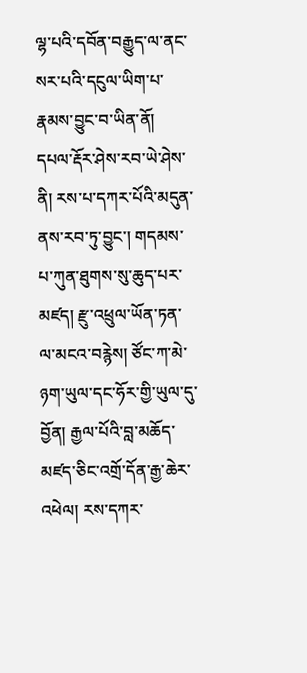ལྷ་པའི་དབོན་བརྒྱུད་ལ་ནང་སར་པའི་དངུལ་ཡིག་པ་རྣམས་བྱུང་བ་ཡིན་ནོ། དཔལ་རྡོར་ཤེས་རབ་ཡེ་ཤེས་ནི། རས་པ་དཀར་པོའི་མདུན་ནས་རབ་ཏུ་བྱུང་། གདམས་པ་ཀུན་ཐུགས་སུ་ཆུད་པར་མཛད། རྫུ་འཕྲུལ་ཡོན་ཏན་ལ་མངའ་བརྙེས། ཙོང་ཀ་མེ་ཉག་ཡུལ་དང་ཧོར་གྱི་ཡུལ་དུ་བྱོན། རྒྱལ་པོའི་བླ་མཆོད་མཛད་ཅིང་འགྲོ་དོན་རྒྱ་ཆེར་འཕེལ། རས་དཀར་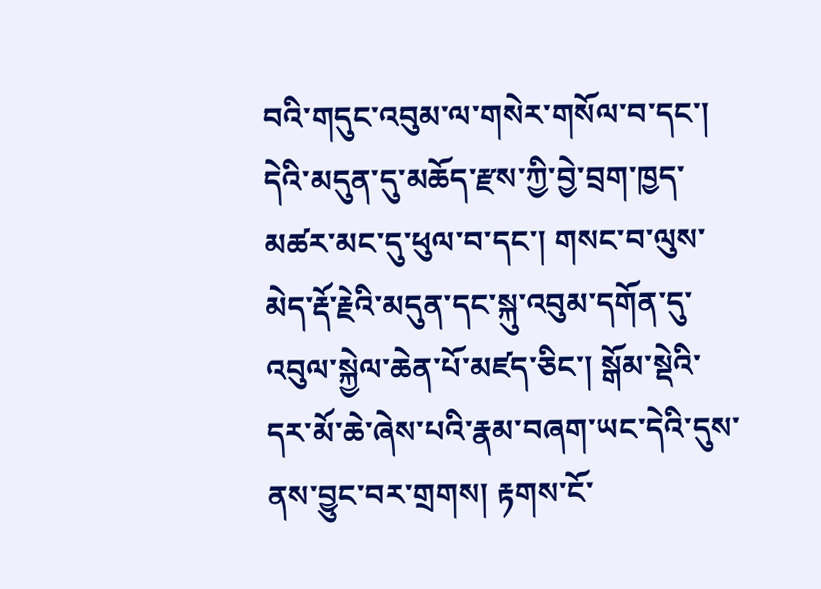བའི་གདུང་འབུམ་ལ་གསེར་གསོལ་བ་དང་། དེའི་མདུན་དུ་མཆོད་རྫས་ཀྱི་བྱེ་བྲག་ཁྱད་མཚར་མང་དུ་ཕུལ་བ་དང་། གསང་བ་ལུས་མེད་རྡོ་རྗེའི་མདུན་དང་སྐུ་འབུམ་དགོན་དུ་འབུལ་སྐྱེལ་ཆེན་པོ་མཛད་ཅིང་། སྒོམ་སྡེའི་དར་མོ་ཆེ་ཞེས་པའི་རྣམ་བཞག་ཡང་དེའི་དུས་ནས་བྱུང་བར་གྲགས། རྟགས་ངོ་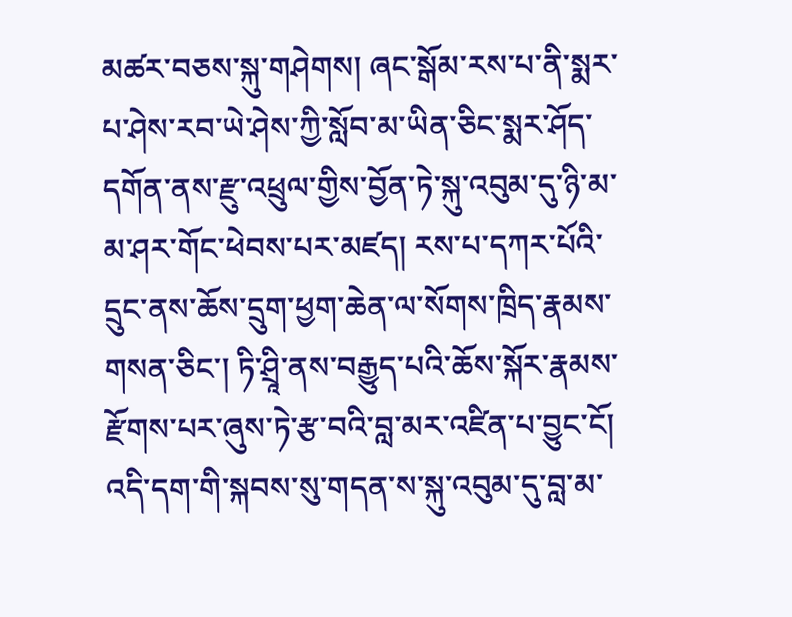མཚར་བཅས་སྐུ་གཤེགས། ཞང་སྒོམ་རས་པ་ནི་སྨར་པ་ཤེས་རབ་ཡེ་ཤེས་ཀྱི་སློབ་མ་ཡིན་ཅིང་སྨར་ཤོད་དགོན་ནས་རྫུ་འཕྲུལ་གྱིས་བྱོན་ཏེ་སྐུ་འབུམ་དུ་ཉི་མ་མ་ཤར་གོང་ཕེབས་པར་མཛད། རས་པ་དཀར་པོའི་དྲུང་ནས་ཆོས་དྲུག་ཕྱག་ཆེན་ལ་སོགས་ཁྲིད་རྣམས་གསན་ཅིང་། ཏི་ཤྲཱི་ནས་བརྒྱུད་པའི་ཆོས་སྐོར་རྣམས་རྫོགས་པར་ཞུས་ཏེ་རྩ་བའི་བླ་མར་འཛིན་པ་བྱུང་ངོ། འདི་དག་གི་སྐབས་སུ་གདན་ས་སྐུ་འབུམ་དུ་བླ་མ་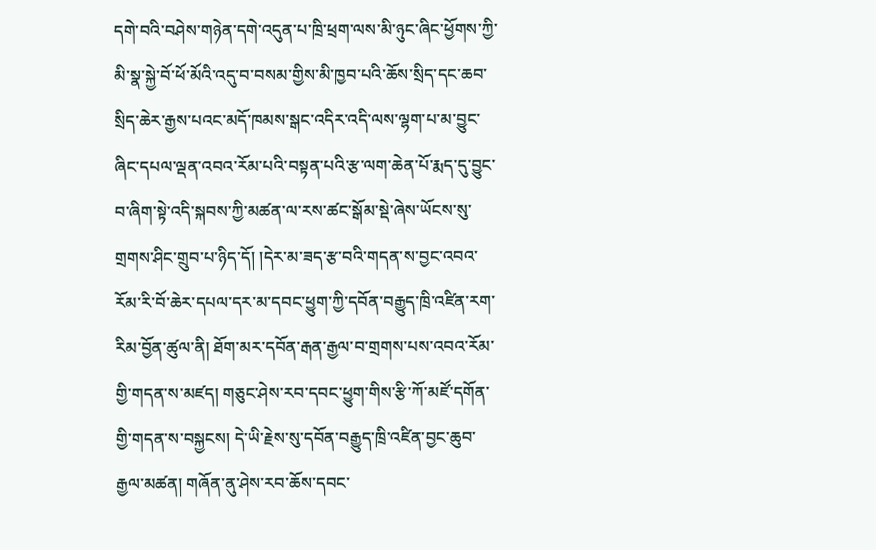དགེ་བའི་བཤེས་གཉེན་དགེ་འདུན་པ་ཁྲི་ཕྲག་ལས་མི་ཉུང་ཞིང་ཕྱོགས་ཀྱི་མི་སྣ་སྐྱེ་བོ་ཕོ་མོའི་འདུ་བ་བསམ་གྱིས་མི་ཁྱབ་པའི་ཆོས་སྲིད་དང་ཆབ་སྲིད་ཆེར་རྒྱས་པའང་མདོ་ཁམས་སྒང་འདིར་འདི་ལས་ལྷག་པ་མ་བྱུང་ཞིང་དཔལ་ལྡན་འབའ་རོམ་པའི་བསྟན་པའི་རྩ་ལག་ཆེན་པོ་རྨད་དུ་བྱུང་བ་ཞིག་སྟེ་འདི་སྐབས་ཀྱི་མཚན་ལ་རས་ཚང་སྒོམ་སྡེ་ཞེས་ཡོངས་སུ་གྲགས་ཤིང་གྲུབ་པ་ཉིད་དོ། །དེར་མ་ཟད་རྩ་བའི་གདན་ས་བྱང་འབའ་རོམ་རི་བོ་ཆེར་དཔལ་དར་མ་དབང་ཕྱུག་ཀྱི་དབོན་བརྒྱུད་ཁྲི་འཛིན་རག་རིམ་བྱོན་ཚུལ་ནི། ཐོག་མར་དབོན་རྒན་རྒྱལ་བ་གྲགས་པས་འབའ་རོམ་གྱི་གདན་ས་མཛད། གཅུང་ཤེས་རབ་དབང་ཕྱུག་གིས་རྩི་ཀོ་མཛོ་དགོན་གྱི་གདན་ས་བསྐྱངས། དེ་ཡི་རྗེས་སུ་དབོན་བརྒྱུད་ཁྲི་འཛིན་བྱང་ཆུབ་རྒྱལ་མཚན། གཞོན་ནུ་ཤེས་རབ་ཆོས་དབང་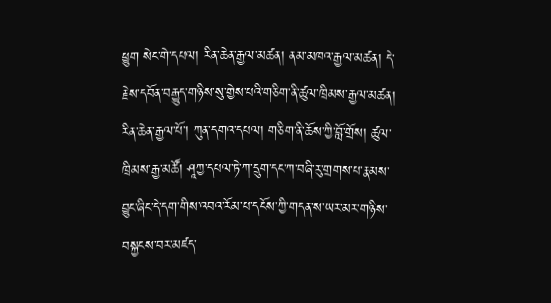ཕྱུག སེང་གེ་དཔལ། རིན་ཆེན་རྒྱལ་མཚན། ནམ་མཁའ་རྒྱལ་མཚན། དེ་རྗེས་དབོན་བརྒྱུད་གཉིས་སུ་གྱེས་པའི་གཅིག་ནི་ཚུལ་ཁྲིམས་རྒྱལ་མཚན། རིན་ཆེན་རྒྱལ་པོ་། ཀུན་དགའ་དཔལ། གཅིག་ནི་ཆོས་ཀྱི་བློ་གྲོས། ཚུལ་ཁྲིམས་རྒྱ་མཚོ། ཤཱཀྱ་དཔལ་ཏེ་ཀ་དྲུག་དང་ཀ་བཞི་རུ་གྲགས་པ་རྣམས་བྱུང་ཞིང་དེ་དག་གིས་འབའ་རོམ་པ་དངོས་ཀྱི་གདན་ས་ཡར་མར་གཉིས་བསྐྱངས་བར་མཛད་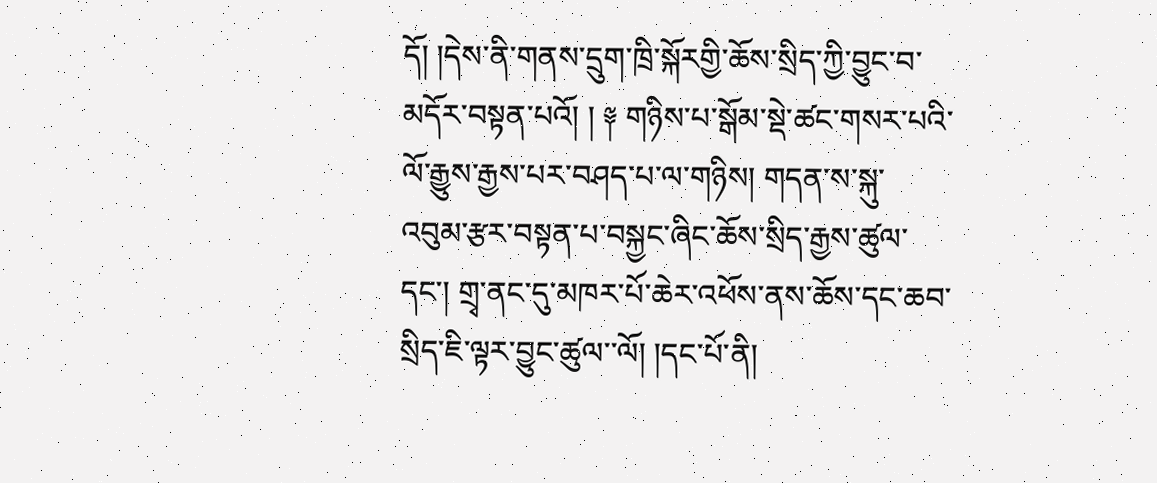དོ། །དེས་ནི་གནས་དྲུག་ཁྲི་སྐོརགྱི་ཆོས་སྲིད་ཀྱི་བྱུང་བ་མདོར་བསྟན་པའོ། ། ༈ གཉིས་པ་སྒོམ་སྡེ་ཚང་གསར་པའི་ལོ་རྒྱུས་རྒྱས་པར་བཤད་པ་ལ་གཉིས། གདན་ས་སྐུ་འབུམ་རྩར་བསྟན་པ་བསྐྱང་ཞིང་ཆོས་སྲིད་རྒྱས་ཚུལ་དང་། གྲྭ་ནང་དུ་མཁར་པོ་ཆེར་འཕོས་ནས་ཆོས་དང་ཆབ་སྲིད་ཇི་ལྟར་བྱུང་ཚུལ་་ལོ། །དང་པོ་ནི།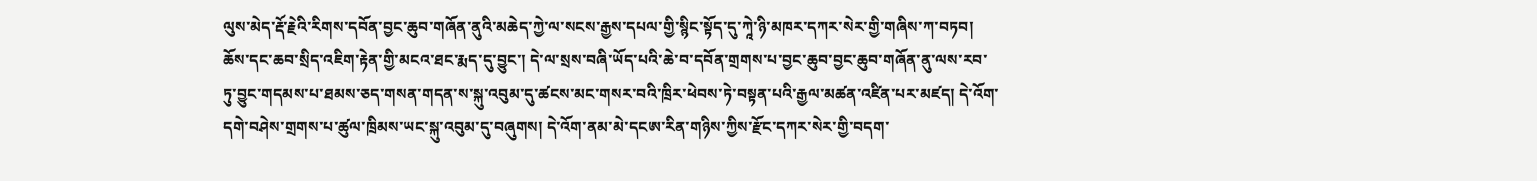ལུས་མེད་རྡོ་རྗེའི་རིགས་དབོན་བྱང་ཆུབ་གཞོན་ནུའི་མཆེད་ཀྱེ་ལ་སངས་རྒྱས་དཔལ་གྱི་སྙིང་སྟོད་དུ་ཀཱེ་ཉི་མཁར་དཀར་སེར་གྱི་གཞིས་ཀ་བཏབ། ཆོས་དང་ཆབ་སྲིད་འཇིག་རྟེན་གྱི་མངའ་ཐང་རྨད་དུ་བྱུང་། དེ་ལ་སྲས་བཞི་ཡོད་པའི་ཆེ་བ་དབོན་གྲགས་པ་བྱང་ཆུབ་བྱང་ཆུབ་གཞོན་ནུ་ལས་རབ་ཏུ་བྱུང་གདམས་པ་ཐམས་ཅད་གསན་གདན་ས་སྐུ་འབུམ་དུ་ཚངས་མང་གསར་བའི་ཁྲིར་ཕེབས་ཏེ་བསྟན་པའི་རྒྱལ་མཚན་འཛིན་པར་མཛད། དེ་འོག་དགེ་བཤེས་གྲགས་པ་ཚུལ་ཁྲིམས་ཡང་སྐུ་འབུམ་དུ་བཞུགས། དེ་འོག་ནམ་མེ་དངཨ་རིན་གཉིས་ཀྱིས་རྫོང་དཀར་སེར་གྱི་བདག་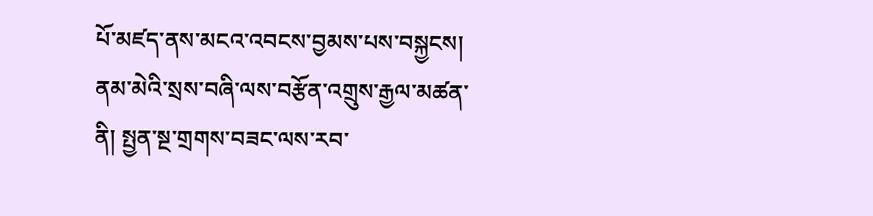པོ་མཛད་ནས་མངའ་འབངས་བྱམས་པས་བསྐྱངས། ནམ་མེའི་སྲས་བཞི་ལས་བརྩོན་འགྲུས་རྒྱལ་མཚན་ནི། སྤྱན་སྔ་གྲགས་བཟང་ལས་རབ་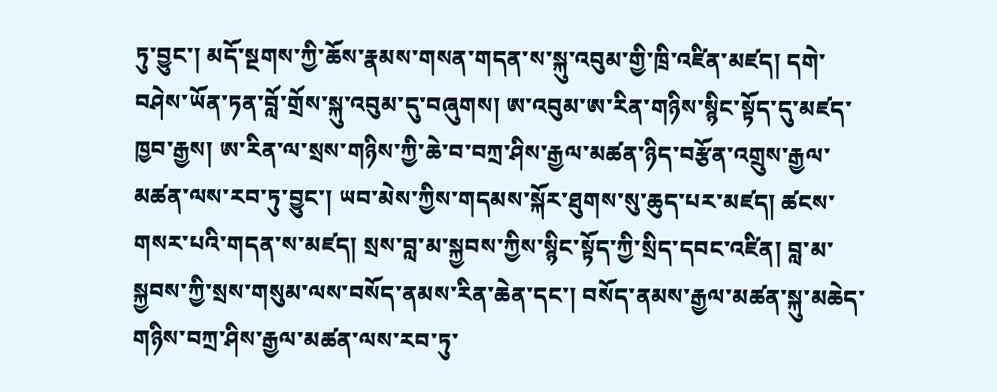ཏུ་བྱུང་། མདོ་སྔགས་ཀྱི་ཆོས་རྣམས་གསན་གདན་ས་སྐུ་འབུམ་གྱི་ཁྲི་འཛིན་མཛད། དགེ་བཤེས་ཡོན་ཏན་བློ་གྲོས་སྐུ་འབུམ་དུ་བཞུགས། ཨ་འབུམ་ཨ་རིན་གཉིས་སྙིང་སྟོད་དུ་མཛད་ཁྱབ་རྒྱས། ཨ་རིན་ལ་སྲས་གཉིས་ཀྱི་ཆེ་བ་བཀྲ་ཤིས་རྒྱལ་མཚན་ཉིད་བརྩོན་འགྲུས་རྒྱལ་མཚན་ལས་རབ་ཏུ་བྱུང་། ཡབ་མེས་ཀྱིས་གདམས་སྐོར་ཐུགས་སུ་ཆུད་པར་མཛད། ཚངས་གསར་པའི་གདན་ས་མཛད། སྲས་བླ་མ་སྐྱབས་ཀྱིས་སྙིང་སྟོད་ཀྱི་སྲིད་དབང་འཛིན། བླ་མ་སྐྱབས་ཀྱི་སྲས་གསུམ་ལས་བསོད་ནམས་རིན་ཆེན་དང་། བསོད་ནམས་རྒྱལ་མཚན་སྐུ་མཆེད་གཉིས་བཀྲ་ཤིས་རྒྱལ་མཚན་ལས་རབ་ཏུ་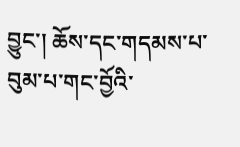བྱུང་། ཆོས་དང་གདམས་པ་བུམ་པ་གང་བྱོའི་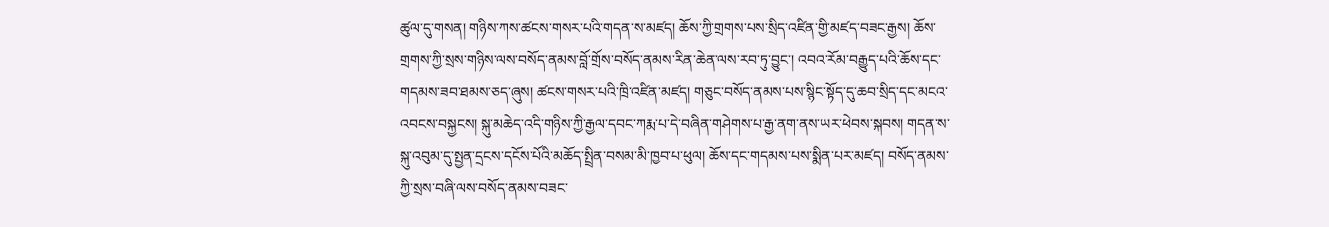ཚུལ་དུ་གསན། གཉིས་ཀས་ཚངས་གསར་པའི་གདན་ས་མཛད། ཆོས་ཀྱི་གྲགས་པས་སྲིད་འཛིན་གྱི་མཛད་བཟང་རྒྱས། ཆོས་གྲགས་ཀྱི་སྲས་གཉིས་ལས་བསོད་ནམས་བློ་གྲོས་བསོད་ནམས་རིན་ཆེན་ལས་རབ་ཏུ་བྱུང་། འབའ་རོམ་བརྒྱུད་པའི་ཆོས་དང་གདམས་ཟབ་ཐམས་ཅད་ཞུས། ཚངས་གསར་པའི་ཁྲི་འཛིན་མཛད། གཅུང་བསོད་ནམས་པས་སྙིང་སྟོད་དུ་ཆབ་སྲིད་དང་མངའ་འབངས་བསྐྱངས། སྐུ་མཆེད་འདི་གཉིས་ཀྱི་རྒྱལ་དབང་ཀརྨ་པ་དེ་བཞིན་གཤེགས་པ་རྒྱ་ནག་ནས་ཡར་ཕེབས་སྐབས། གདན་ས་སྐུ་འབུམ་དུ་སྤྱན་དྲངས་དངོས་པོའི་མཆོད་སྤྲིན་བསམ་མི་ཁྱབ་པ་ཕུལ། ཆོས་དང་གདམས་པས་སྨིན་པར་མཛད། བསོད་ནམས་ཀྱི་སྲས་བཞི་ལས་བསོད་ནམས་བཟང་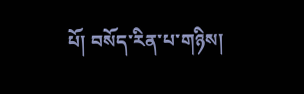པོ། བསོད་རིན་པ་གཉིས།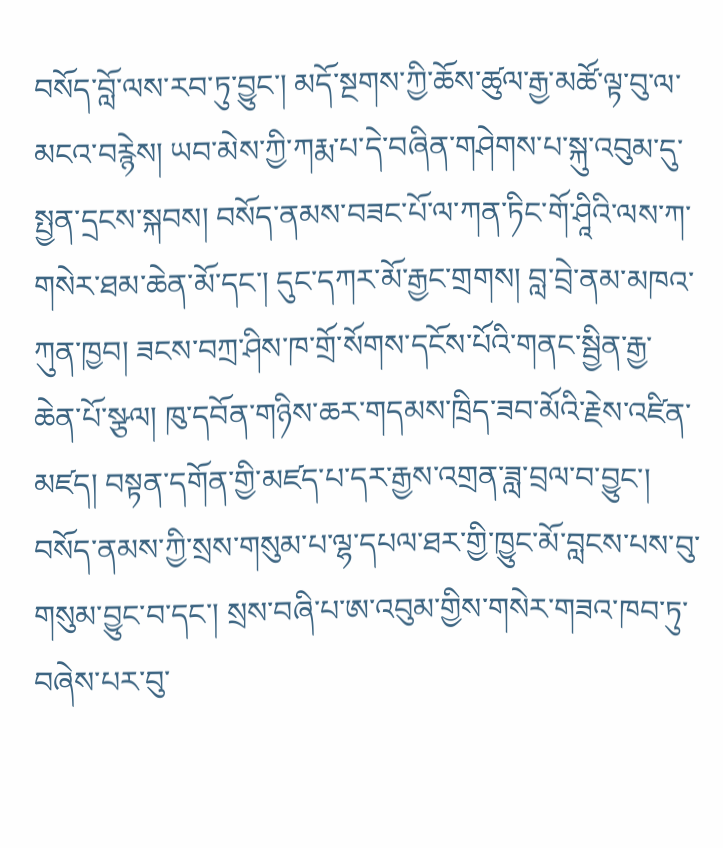བསོད་བློ་ལས་རབ་ཏུ་བྱུང་། མདོ་སྔགས་ཀྱི་ཆོས་ཚུལ་རྒྱ་མཚོ་ལྟ་བུ་ལ་མངའ་བརྙེས། ཡབ་མེས་ཀྱི་ཀརྨ་པ་དེ་བཞིན་གཤེགས་པ་སྐུ་འབུམ་དུ་སྤྱན་དྲངས་སྐབས། བསོད་ནམས་བཟང་པོ་ལ་ཀན་ཏིང་གོ་ཤཱིའི་ལས་ཀ་གསེར་ཐམ་ཆེན་མོ་དང་། དུང་དཀར་མོ་རྒྱང་གྲགས། བླ་བྲེ་ནམ་མཁའ་ཀུན་ཁྱབ། ཟངས་བཀྲ་ཤིས་ཁ་གྲོ་སོགས་དངོས་པོའི་གནང་སྦྱིན་རྒྱ་ཆེན་པོ་སྩལ། ཁུ་དབོན་གཉིས་ཆར་གདམས་ཁྲིད་ཟབ་མོའི་རྗེས་འཛིན་མཛད། བསྟན་དགོན་གྱི་མཛད་པ་དར་རྒྱས་འགྲན་ཟླ་བྲལ་བ་བྱུང་། བསོད་ནམས་ཀྱི་སྲས་གསུམ་པ་ལྷ་དཔལ་ཐར་གྱི་ཁྱུང་མོ་བླངས་པས་བུ་གསུམ་བྱུང་བ་དང་། སྲས་བཞི་པ་ཨ་འབུམ་གྱིས་གསེར་གཟའ་ཁབ་ཏུ་བཞེས་པར་བུ་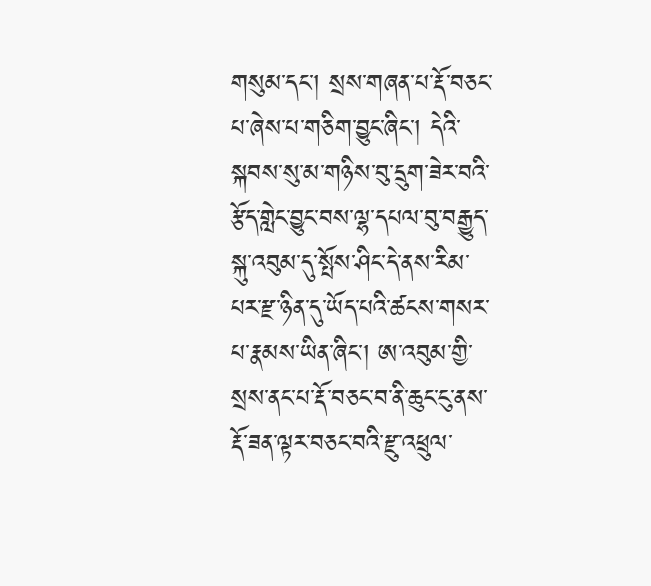གསུམ་དང་། སྲས་གཞན་པ་རྡོ་བཅང་པ་ཞེས་པ་གཅིག་བྱུང་ཞིང་། དེའི་སྐབས་སུ་མ་གཉིས་བུ་དྲུག་ཟེར་བའི་རྩོད་གླེང་བྱུང་བས་ལྷ་དཔལ་བུ་བརྒྱུད་སྐུ་འབུམ་དུ་སྤོས་ཤིང་དེ་ནས་རིམ་པར་རྫ་ཉིན་དུ་ཡོད་པའི་ཚངས་གསར་པ་རྣམས་ཡིན་ཞིང་། ཨ་འབུམ་གྱི་སྲས་ནང་པ་རྡོ་བཅང་བ་ནི་ཆུང་ངུ་ནས་རྡོ་ཟན་ལྟར་བཅང་བའི་རྫུ་འཕྲུལ་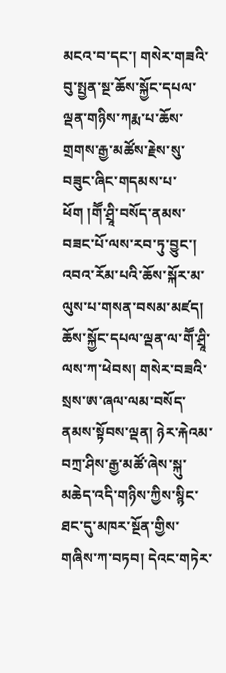མངའ་བ་དང་། གསེར་གཟའི་བུ་སྤྱན་སྔ་ཆོས་སྐྱོང་དཔལ་ལྡན་གཉིས་ཀརྨ་པ་ཆོས་གྲགས་རྒྱ་མཚོས་རྗེས་སུ་བཟུང་ཞིང་གདམས་པ་ཕོག །གཽ་ཤྲཱི་བསོད་ནམས་བཟང་པོ་ལས་རབ་ཏུ་བྱུང་། འབའ་རོམ་པའི་ཆོས་སྐོར་མ་ལུས་པ་གསན་བསམ་མཛད། ཆོས་སྐྱོང་དཔལ་ལྡན་ལ་གཽ་ཤྲཱི་ལས་ཀ་ཕེབས། གསེར་བཟའི་སྲས་ཨ་ཞལ་ལམ་བསོད་ནམས་སྟོབས་ལྡན། ཉེར་རྐེའམ་བཀྲ་ཤིས་རྒྱ་མཚོ་ཞེས་སྐུ་མཆེད་འདི་གཉིས་ཀྱིས་སྙིང་ཐང་དུ་མཁར་སྔོན་གྱིས་གཞིས་ཀ་བཏབ། དེའང་གཏེར་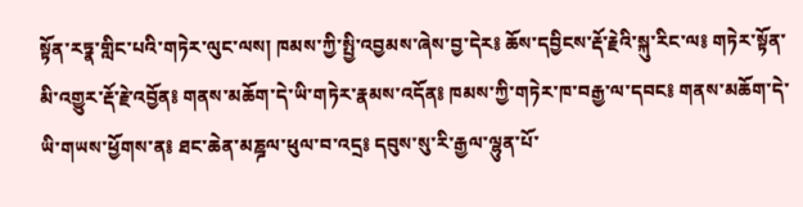སྟོན་རཏྣ་གླིང་པའི་གཏེར་ལུང་ལས། ཁམས་ཀྱི་སྤྱི་འབྱམས་ཞེས་བྱ་དེར༔ ཆོས་དབྱིངས་རྡོ་རྗེའི་སྐུ་རིང་ལ༔ གཏེར་སྟོན་མི་འགྱུར་རྡོ་རྗེ་འབྱོན༔ གནས་མཆོག་དེ་ཡི་གཏེར་རྣམས་འདོན༔ ཁམས་ཀྱི་གཏེར་ཁ་བརྒྱ་ལ་དབང༔ གནས་མཆོག་དེ་ཡི་གཡས་ཕྱོགས་ན༔ ཐང་ཆེན་མཎྜལ་ཕུལ་བ་འདྲ༔ དབུས་སུ་རི་རྒྱལ་ལྷུན་པོ་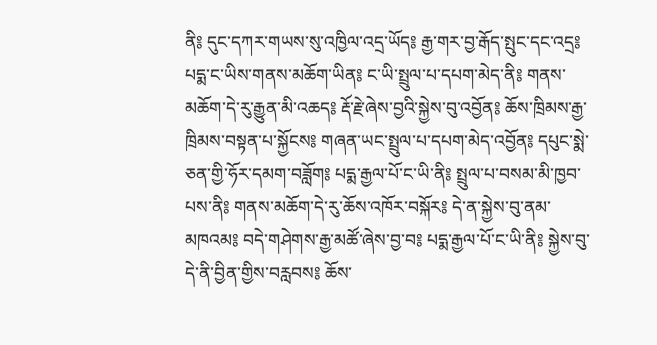ནི༔ དུང་དཀར་གཡས་སུ་འཁྱིལ་འདྲ་ཡོད༔ རྒྱ་གར་བྱ་རྒོད་སྤུང་དང་འདྲ༔ པདྨ་ང་ཡིས་གནས་མཆོག་ཡིན༔ ང་ཡི་སྤྲུལ་པ་དཔག་མེད་ནི༔ གནས་མཆོག་དེ་རུ་རྒྱུན་མི་འཆད༔ རྡོ་རྗེ་ཞེས་བྱའི་སྐྱེས་བུ་འབྱོན༔ ཆོས་ཁྲིམས་རྒྱ་ཁྲིམས་བསྟན་པ་སྐྱོངས༔ གཞན་ཡང་སྤྲུལ་པ་དཔག་མེད་འབྱོན༔ དཔུང་སྨེ་ཅན་གྱི་ཧོར་དམག་བཟློག༔ པདྨ་རྒྱལ་པོ་ང་ཡི་ནི༔ སྤྲུལ་པ་བསམ་མི་ཁྱབ་པས་ནི༔ གནས་མཆོག་དེ་རུ་ཆོས་འཁོར་བསྐོར༔ དེ་ན་སྐྱེས་བུ་ནམ་མཁའམ༔ བདེ་གཤེགས་རྒྱ་མཚོ་ཞེས་བྱ་བ༔ པདྨ་རྒྱལ་པོ་ང་ཡི་ནི༔ སྐྱེས་བུ་དེ་ནི་བྱིན་གྱིས་བརླབས༔ ཆོས་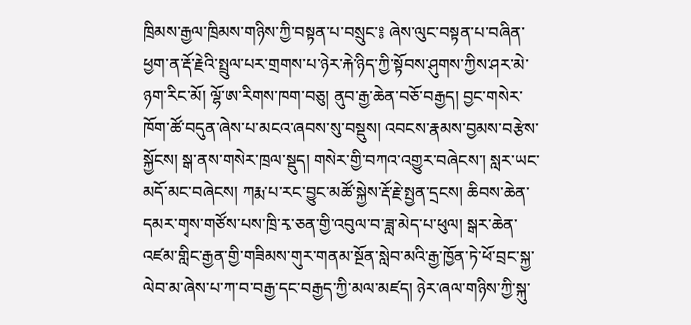ཁྲིམས་རྒྱལ་ཁྲིམས་གཉིས་ཀྱི་བསྟན་པ་བསྲུང་༔ ཞེས་ལུང་བསྟན་པ་བཞིན་ཕྱག་ན་རྡོ་རྗེའི་སྤྲུལ་པར་གྲགས་པ་ཉེར་རྐེ་ཉིད་ཀྱི་སྟོབས་ཤུགས་ཀྱིས་ཤར་མེ་ཉག་རིང་མོ། ལྷོ་ཨ་རིགས་ཁག་བཅུ། ནུབ་རྒྱ་ཆེན་བཅོ་བརྒྱད། བྱང་གསེར་ཁོག་ཚོ་བདུན་ཞེས་པ་མངའ་ཞབས་སུ་བསྡུས། འབངས་རྣམས་བྱམས་བརྩེས་སྐྱོངས། སྒ་ནས་གསེར་ཁྲལ་སྡུད། གསེར་གྱི་བཀའ་འགྱུར་བཞེངས་། སླར་ཡང་མདོ་མང་བཞེངས། ཀརྨ་པ་རང་བྱུང་མཚོ་སྐྱེས་རྡོ་རྗེ་སྤྱན་དྲངས། ཆིབས་ཆེན་དམར་གྭས་གཙོས་པས་ཁྲི་རྭ་ཅན་གྱི་འབུལ་བ་ཟླ་མེད་པ་ཕུལ། སྒར་ཆེན་འཛམ་གླིང་རྒྱན་གྱི་གཟིམས་གུར་གནམ་སྔོན་སླེབ་མའི་རྒྱ་ཁྱོན་ཏེ་ཕོ་བྲང་སྐྱ་ལེབ་མ་ཞེས་པ་ཀ་བ་བརྒྱ་དང་བརྒྱད་ཀྱི་མལ་མཛད། ཉེར་ཞལ་གཉིས་ཀྱི་སྐུ་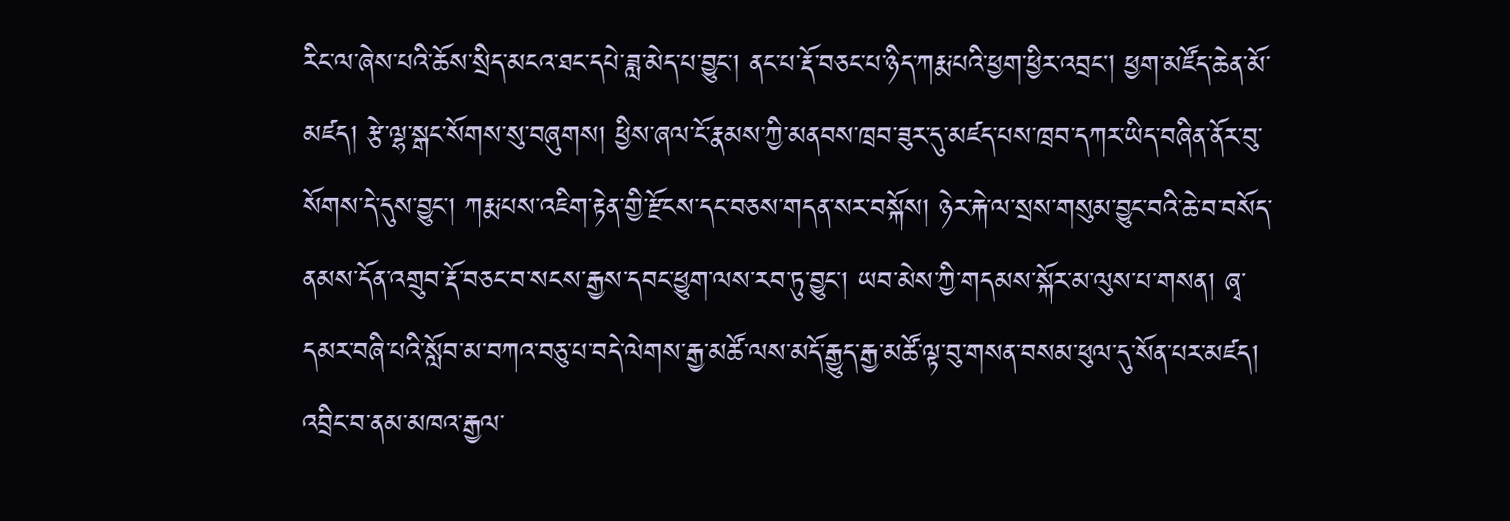རིང་ལ་ཞེས་པའི་ཆོས་སྲིད་མངའ་ཐང་དཔེ་ཟླ་མེད་པ་བྱུང་། ནང་པ་རྡོ་བཅང་པ་ཉིད་ཀརྨ་པའི་ཕྱག་ཕྱིར་འབྲང། ཕྱག་མཛོད་ཆེན་མོ་མཛད། རྩེ་ལྷ་སྒང་སོགས་སུ་བཞུགས། ཕྱིས་ཞལ་ངོ་རྣམས་ཀྱི་མནབས་ཁྲབ་ཟུར་དུ་མཛད་པས་ཁྲབ་དཀར་ཡིད་བཞིན་ནོར་བུ་སོགས་དེ་དུས་བྱུང་། ཀརྨ་པས་འཇིག་རྟེན་གྱི་རྫོངས་དང་བཅས་གདན་སར་བསྐོས། ཉེར་རྐེ་ལ་སྲས་གསུམ་བྱུང་བའི་ཆེ་བ་བསོད་ནམས་དོན་འགྲུབ་རྡོ་བཅང་བ་སངས་རྒྱས་དབང་ཕྱུག་ལས་རབ་ཏུ་བྱུང་། ཡབ་མེས་ཀྱི་གདམས་སྐོར་མ་ལུས་པ་གསན། ཞྭ་དམར་བཞི་པའི་སློབ་མ་བཀའ་བཅུ་པ་བདེ་ལེགས་རྒྱ་མཚོ་ལས་མདོ་རྒྱུད་རྒྱ་མཚོ་ལྟ་བུ་གསན་བསམ་ཕུལ་དུ་སོན་པར་མཛད། འབྲིང་བ་ནམ་མཁའ་རྒྱལ་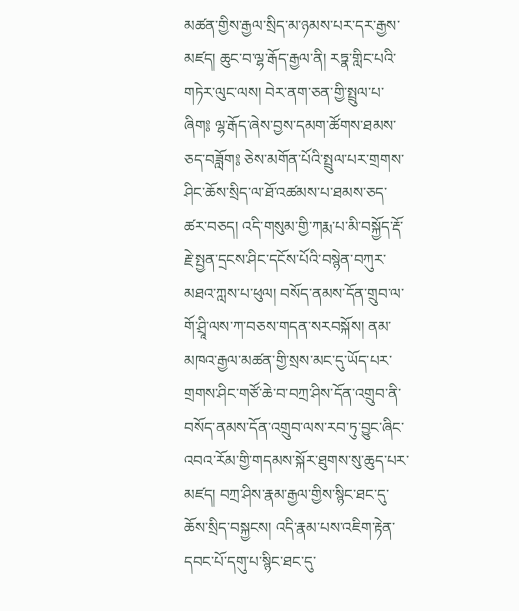མཚན་གྱིས་རྒྱལ་སྲིད་མ་ཉམས་པར་དར་རྒྱས་མཛད། ཆུང་བ་ལྷ་རྒོད་རྒྱལ་ནི། རཏྣ་གླིང་པའི་གཏེར་ལུང་ལས། བེར་ནག་ཅན་གྱི་སྤྲུལ་པ་ཞིག༔ ལྷ་རྒོད་ཞེས་བྱས་དམག་ཚོགས་ཐམས་ཅད་བཟློག༔ ཅེས་མགོན་པོའི་སྤྲུལ་པར་གྲགས་ཤིང་ཆོས་སྲིད་ལ་ཐོ་འཚམས་པ་ཐམས་ཅད་ཚར་བཅད། འདི་གསུམ་གྱི་ཀརྨ་པ་མི་བསྐྱོད་རྡོ་རྗེ་སྤྱན་དྲངས་ཤིང་དངོས་པོའི་བསྙེན་བཀུར་མཐའ་ཀླས་པ་ཕུལ། བསོད་ནམས་དོན་གྲུབ་ལ་གོ་ཤྲཱི་ལས་ཀ་བཅས་གདན་སརབསྐོས། ནམ་མཁའ་རྒྱལ་མཚན་གྱི་སྲས་མང་དུ་ཡོད་པར་གྲགས་ཤིང་གཙོ་ཆེ་བ་བཀྲ་ཤིས་དོན་འགྲུབ་ནི་བསོད་ནམས་དོན་འགྲུབ་ལས་རབ་ཏུ་བྱུང་ཞིང་འབའ་རོམ་གྱི་གདམས་སྐོར་ཐུགས་སུ་ཆུད་པར་མཛད། བཀྲ་ཤིས་རྣམ་རྒྱལ་གྱིས་སྙིང་ཐང་དུ་ཆོས་སྲིད་བསྐྱངས། འདི་རྣམ་པས་འཇིག་རྟེན་དབང་པོ་དགུ་པ་སྙིང་ཐང་དུ་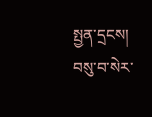སྤྱན་དྲངས། བསུ་བ་སེར་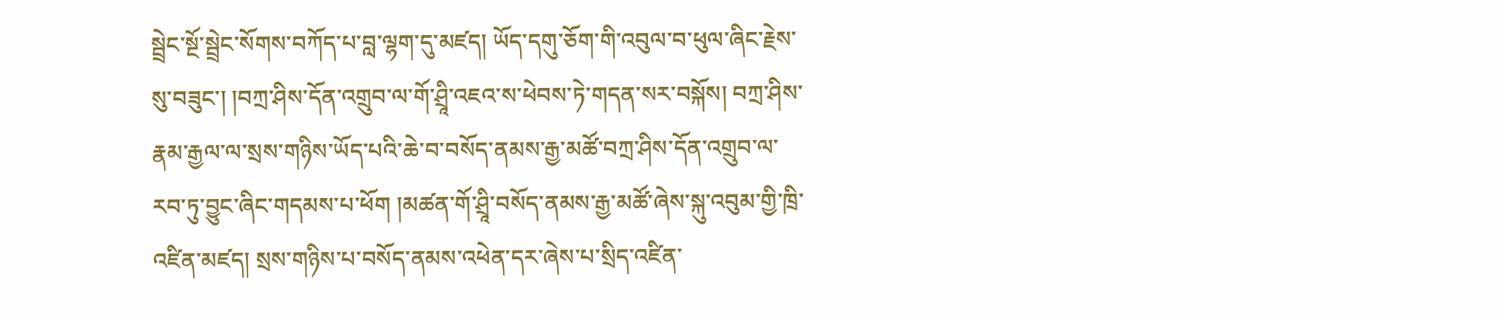སྦྲེང་སྔོ་སྦྲེང་སོགས་བཀོད་པ་བླ་ལྷག་དུ་མཛད། ཡོད་དགུ་ཅོག་གི་འབུལ་བ་ཕུལ་ཞིང་རྗེས་སུ་བཟུང་། །བཀྲ་ཤིས་དོན་འགྲུབ་ལ་གོ་ཤྲཱི་འཇའ་ས་ཕེབས་ཏེ་གདན་སར་བསྐོས། བཀྲ་ཤིས་རྣམ་རྒྱལ་ལ་སྲས་གཉིས་ཡོད་པའི་ཆེ་བ་བསོད་ནམས་རྒྱ་མཚོ་བཀྲ་ཤིས་དོན་འགྲུབ་ལ་རབ་ཏུ་བྱུང་ཞིང་གདམས་པ་ཕོག །མཚན་གོ་ཤྲཱི་བསོད་ནམས་རྒྱ་མཚོ་ཞེས་སྐུ་འབུམ་གྱི་ཁྲི་འཛིན་མཛད། སྲས་གཉིས་པ་བསོད་ནམས་འཕེན་དར་ཞེས་པ་སྲིད་འཛིན་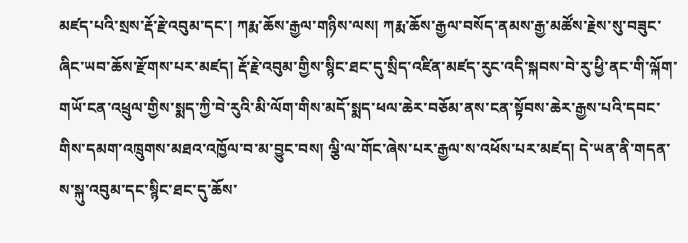མཛད་པའི་སྲས་རྡོ་རྗེ་འབུམ་དང་། ཀརྨ་ཆོས་རྒྱལ་གཉིས་ལས། ཀརྨ་ཆོས་རྒྱལ་བསོད་ནམས་རྒྱ་མཚོས་རྗེས་སུ་བཟུང་ཞིང་ཡབ་ཆོས་རྫོགས་པར་མཛད། རྡོ་རྗེ་འབུམ་གྱིས་སྙིང་ཐང་དུ་སྲིད་འཛིན་མཛད་རུང་འདི་སྐབས་བེ་རུ་ཕྱི་ནང་གི་ལྐོག་གཡོ་ངན་འཕྲུལ་གྱིས་སྨད་ཀྱི་བེ་རུའི་མི་ལོག་གིས་མདོ་སྨད་ཕལ་ཆེར་བཅོམ་ནས་ངན་སྟོབས་ཆེར་རྒྱས་པའི་དབང་གིས་དམག་འཁྲུགས་མཐའ་འཁྱོལ་བ་མ་བྱུང་བས། ལྕི་ལ་གོང་ཞེས་པར་རྒྱལ་ས་འཕོས་པར་མཛད། དེ་ཡན་ནི་གདན་ས་སྐུ་འབུམ་དང་སྙིང་ཐང་དུ་ཆོས་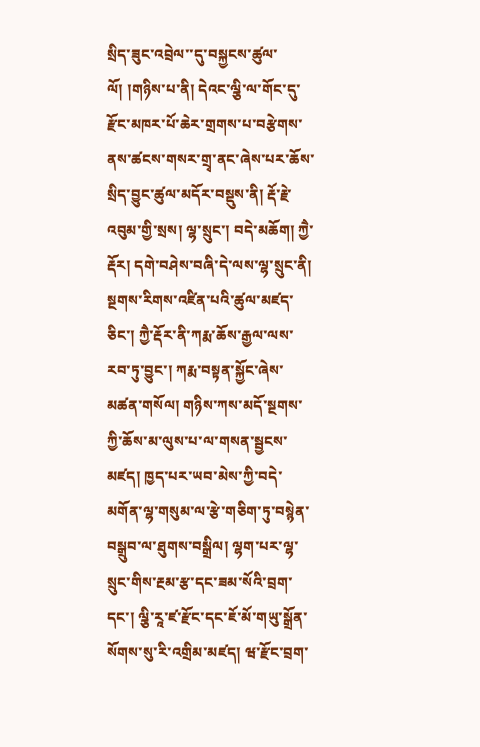སྲིད་ཟུང་འབྲེལ་་དུ་བསྐྱངས་ཚུལ་ལོ། །གཉིས་པ་ནི། དེའང་ལྕི་ལ་གོང་དུ་རྫོང་མཁར་པོ་ཆེར་གྲགས་པ་བརྩེགས་ནས་ཚངས་གསར་གྲྭ་ནང་ཞེས་པར་ཆོས་སྲིད་བྱུང་ཚུལ་མདོར་བསྡུས་ནི། རྡོ་རྗེ་འབུམ་གྱི་སྲས། ལྷ་སྲུང་། བདེ་མཆོག། ཀྱཻ་རྡོར། དགེ་བཤེས་བཞི་དེ་ལས་ལྷ་སྲུང་ནི། སྔགས་རིགས་འཛིན་པའི་ཚུལ་མཛད་ཅིང་། ཀྱཻ་རྡོར་ནི་ཀརྨ་ཆོས་རྒྱལ་ལས་རབ་ཏུ་བྱུང་། ཀརྨ་བསྟན་སྐྱོང་ཞེས་མཚན་གསོལ། གཉིས་ཀས་མདོ་སྔགས་ཀྱི་ཆོས་མ་ལུས་པ་ལ་གསན་སྦྱངས་མཛད། ཁྱད་པར་ཡབ་མེས་ཀྱི་བདེ་མགོན་ལྷ་གསུམ་ལ་རྩེ་གཅིག་ཏུ་བསྙེན་བསྒྲུབ་ལ་ཐུགས་བསྒྲིལ། ལྷག་པར་ལྷ་སྲུང་གིས་རྔམ་རྩ་དང་ཟམ་སོའི་བྲག་དང་། ལྕི་རཱ་ཛ་རྫོང་དང་ཇོ་མོ་གཡུ་སྒྲོན་སོགས་སུ་རི་འགྲིམ་མཛད། ཝ་རྫོང་བྲག་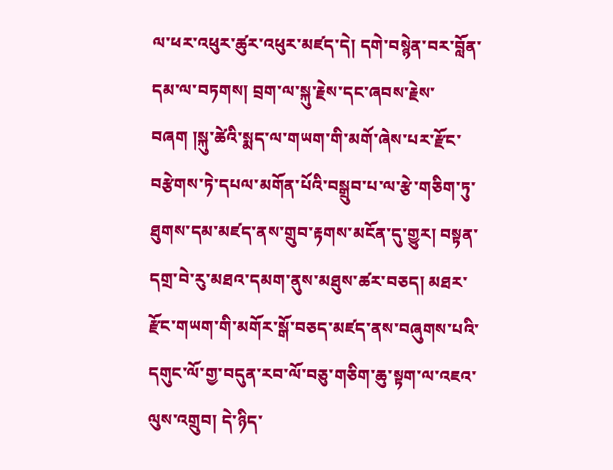ལ་ཕར་འཕུར་ཚུར་འཕུར་མཛད་དེ། དགེ་བསྙེན་བར་བློན་དམ་ལ་བཏགས། བྲག་ལ་སྐུ་རྗེས་དང་ཞབས་རྗེས་བཞག །སྐུ་ཚེའི་སྨད་ལ་གཡག་གི་མགོ་ཞེས་པར་རྫོང་བརྩེགས་ཏེ་དཔལ་མགོན་པོའི་བསྒྲུབ་པ་ལ་རྩེ་གཅིག་ཏུ་ཐུགས་དམ་མཛད་ནས་གྲུབ་རྟགས་མངོན་དུ་གྱུར། བསྟན་དགྲ་བེ་རུ་མཐའ་དམག་ནུས་མཐུས་ཚར་བཅད། མཐར་རྫོང་གཡག་གི་མགོར་སྒོ་བཅད་མཛད་ནས་བཞུགས་པའི་དགུང་ལོ་གྱ་བདུན་རབ་ལོ་བཅུ་གཅིག་ཆུ་སྟག་ལ་འཇའ་ལུས་འགྲུབ། དེ་ཉིད་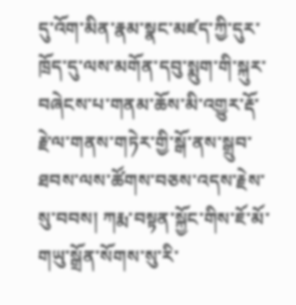དུ་འོག་མིན་རྣམ་སྣང་མཛད་ཀྱི་དུར་ཁྲོད་དུ་ལས་མགོན་དབུ་སྨུག་གི་སྐུར་བཞེངས་པ་གནམ་ཆོས་མི་འགྱུར་རྡོ་རྗེ་ལ་གནས་གཏེར་གྱི་སྒོ་ནས་སྒྲུབ་ཐབས་ལས་ཚོགས་བཅས་འདས་རྗེས་སུ་བབས། ཀརྨ་བསྟན་སྐྱོང་གིས་ཇོ་མོ་གཡུ་སྒྲོན་སོགས་སུ་རི་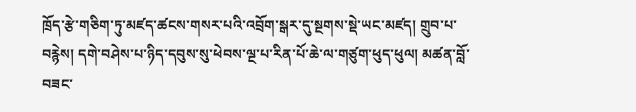ཁྲོད་རྩེ་གཅིག་ཏུ་མཛད་ཚངས་གསར་པའི་འབྲོག་སྒར་དུ་སྔགས་སྡེ་ཡང་མཛད། གྲུབ་པ་བརྙེས། དགེ་བཤེས་པ་ཉིད་དབུས་སུ་ཕེབས་ལྔ་པ་རིན་པོ་ཆེ་ལ་གཙུག་ཕུད་ཕུལ། མཚན་བློ་བཟང་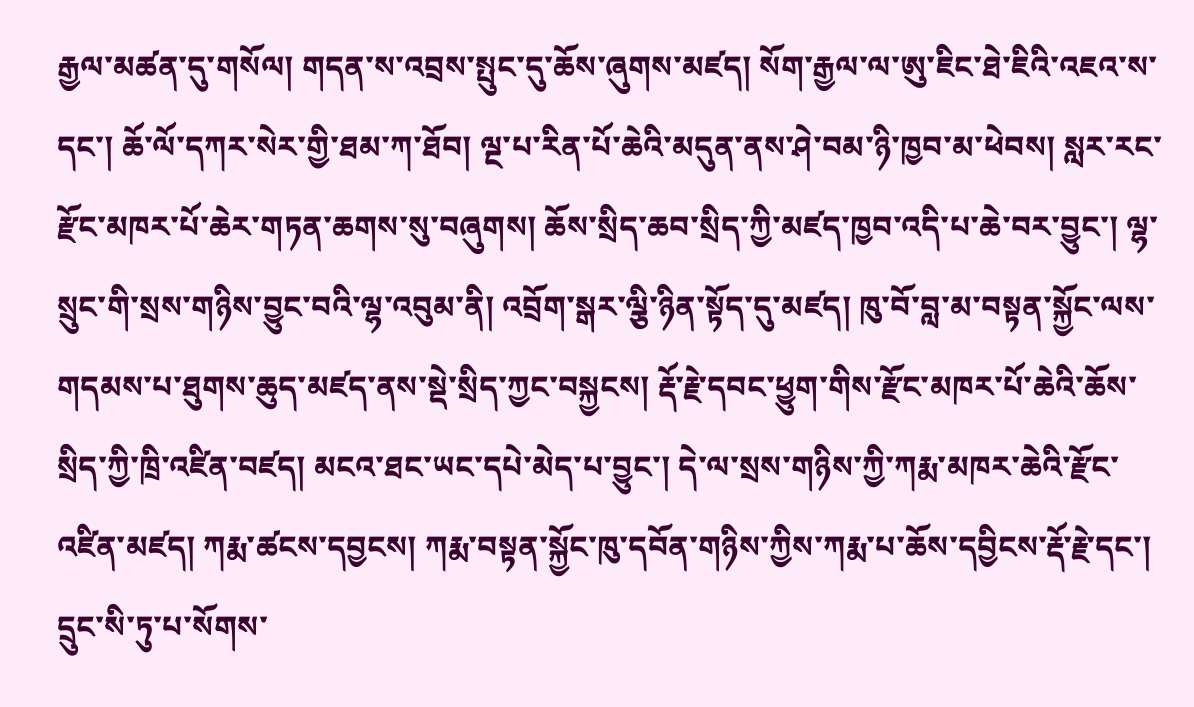རྒྱལ་མཚན་དུ་གསོལ། གདན་ས་འབྲས་སྤུང་དུ་ཆོས་ཞུགས་མཛད། སོག་རྒྱལ་ལ་ཨུ་ཇིང་ཐེ་ཇིའི་འཇའ་ས་དང་། ཆོ་ལོ་དཀར་སེར་གྱི་ཐམ་ཀ་ཐོབ། ལྔ་པ་རིན་པོ་ཆེའི་མདུན་ནས་ཤེ་བམ་ཉི་ཁྱབ་མ་ཕེབས། སླར་རང་རྫོང་མཁར་པོ་ཆེར་གཏན་ཆགས་སུ་བཞུགས། ཆོས་སྲིད་ཆབ་སྲིད་ཀྱི་མཛད་ཁྱབ་འདི་པ་ཆེ་བར་བྱུང་། ལྷ་སྲུང་གི་སྲས་གཉིས་བྱུང་བའི་ལྷ་འབུམ་ནི། འབྲོག་སྒར་ལྕི་ཉིན་སྟོད་དུ་མཛད། ཁུ་བོ་བླ་མ་བསྟན་སྐྱོང་ལས་གདམས་པ་ཐུགས་ཆུད་མཛད་ནས་སྡེ་སྲིད་ཀྱང་བསྐྱངས། རྡོ་རྗེ་དབང་ཕྱུག་གིས་རྫོང་མཁར་པོ་ཆེའི་ཆོས་སྲིད་ཀྱི་ཁྲི་འཛིན་བཛད། མངའ་ཐང་ཡང་དཔེ་མེད་པ་བྱུང་། དེ་ལ་སྲས་གཉིས་ཀྱི་ཀརྨ་མཁར་ཆེའི་རྫོང་འཛིན་མཛད། ཀརྨ་ཚངས་དབྱངས། ཀརྨ་བསྟན་སྐྱོང་ཁུ་དབོན་གཉིས་ཀྱིས་ཀརྨ་པ་ཆོས་དབྱིངས་རྡོ་རྗེ་དང་། དྲུང་སི་ཏུ་པ་སོགས་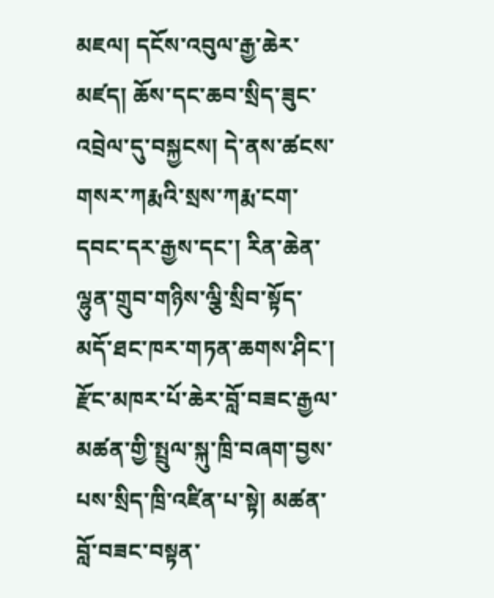མཇལ། དངོས་འབུལ་རྒྱ་ཆེར་མཛད། ཆོས་དང་ཆབ་སྲིད་ཟུང་འབྲེལ་དུ་བསྐྱངས། དེ་ནས་ཚངས་གསར་ཀརྨའི་སྲས་ཀརྨ་ངག་དབང་དར་རྒྱས་དང་། རིན་ཆེན་ལྷུན་གྲུབ་གཉིས་ལྕི་སྲིབ་སྟོད་མདོ་ཐང་ཁར་གཏན་ཆགས་ཤིང་། རྫོང་མཁར་པོ་ཆེར་བློ་བཟང་རྒྱལ་མཚན་གྱི་སྤྲུལ་སྐུ་ཁྲི་བཞག་བྱས་པས་སྲིད་ཁྲི་འཛིན་པ་སྟེ། མཚན་བློ་བཟང་བསྟན་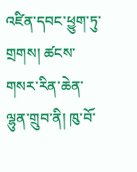འཛིན་དབང་ཕྱུག་ཏུ་གྲགས། ཚངས་གསར་རིན་ཆེན་ལྷུན་གྲུབ་ནི། ཁུ་བོ་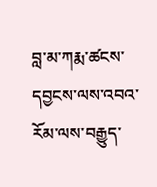བླ་མ་ཀརྨ་ཚངས་དབྱངས་ལས་འབའ་རོམ་ལས་བརྒྱུད་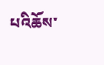པའིཆོས་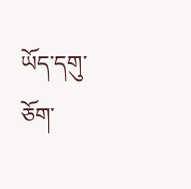ཡོད་དགུ་ཅོག་